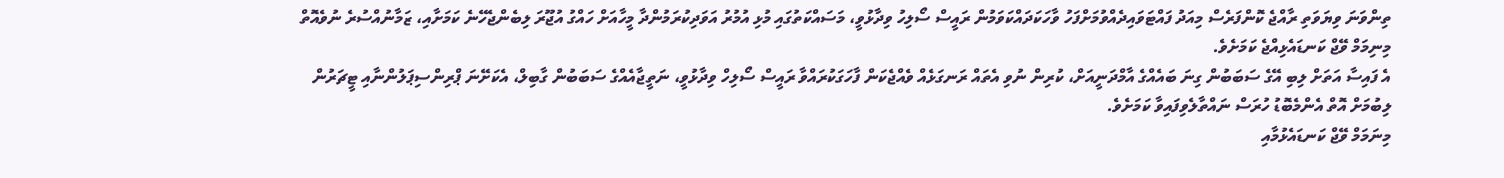ތިންވަނަ ވިޔަވަތި ރާއްޖެ ކޮންފަރެސް މިއަދު ފައްޓަވައިދެއްވުމަށްފަހު ވާހަކަދައްކަވަމުން ރައީސް ސޯލިހު ވިދާޅުވީ، މަސައްކަތުގައި މުޅި އުމުރު އަވަދިކުރަމުންދާ މީހާއަށް ހައްގު އުޖޫރަ ލިބެންޖެހޭނެ ކަމަށާއި، ޒަމާނުއްސުރެ ނުވެއޮތް މިނިމަމް ވޭޖް ކަނޑައެޅިއްޖެ ކަމަށެވެ.
އެ ފައިސާ އަތަށް ލިބި އޭގެ ސަބަބުން ގިނަ ބައެއްގެ އާމްދަނީއަށް، ކުރިން ނުވި އެތައް ރަނގަޅެއް ވެއްޖެކަން ފާހަގަކުރައްވާ ރައީސް ސޯލިހް ވިދާޅުވީ، ނަތީޖާއެއްގެ ސަބަބުން ގާބިލް، އެކަށޭނަ ޕްރިންސިޕަލުންނާއި ޓީޗަރުން ލިބުމަށް އޮތް އެންމެބޮޑު ހުރަސް ނައްތާލެވިފައިވާ ކަމަށެވެ.
މިނަމަމް ވޭޖް ކަނޑައެޅުމާއި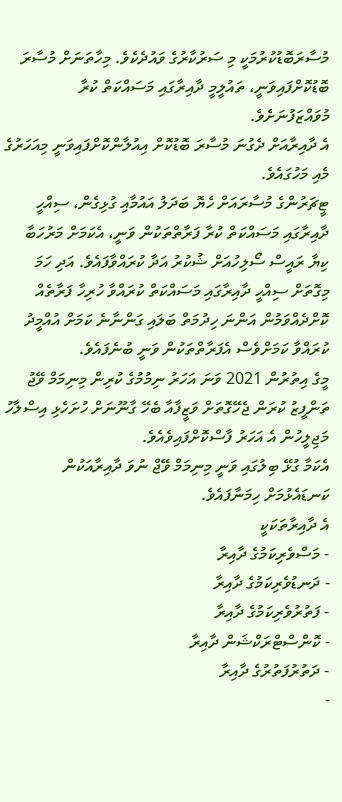މުސާރަބޮޑުކުރުމަކީ މި ސަރުކާރުގެ ވައުދެކެވެ. މިހާތަނަށް މުސާރަ ބޮޑުކޮށްފައިވަނީ، ތައުލީމީ ދާއިރާގައި މަސައްކަތް ކުރާ މުވައްޒަފުނަށެވެ.
އެ ދާއިރާއަށް ދެގުނަ މުސާރަ ބޮޑުކޮށް އިއުލާންކޮށްފައިވަނީ މިއަހަރުގެ މެއި މަހުގައެވެ.
ޓީޗަރުންގެ މުސާރައަށް ހެޔޮ ބަދަލު އައުމާއި ގުޅިގެން، ސިއްހީ ދާއިރާގައި މަސައްކަތް ކުރާ ފަރާތްތަކުން ވަނީ، އެކަމަށް މަރުހަބާ ކިޔާ ރައީސް ސޯލިހުއަށް ޝުކުރު އަދާ ކުރައްވާފައެވެ. އަދި ހަމަ މިގޮތަށް ސިއްހީ ދާއިރާގައި މަސައްކަތް ކުރައްވާ ހުރިހާ ފަރާތެއް ކޮށްދެއްވަމުން އަންނަ ހިދުމަތް ބަލައި ގަންނާނެ ކަމަށް އުއްމީދު ކުރައްވާ ކަމަށްވެސް އެފަރާތްތަކުން ވަނީ ބުނެފައެވެ.
މީގެ އިތުރުން 2021 ވަނަ އަހަރު ނިމުމުގެ ކުރިން މިނިމަމް ވޭޖު ތަންފީޒު ކުރަން ޖެހޭގޮތަށް ވަޒީފާއާ ބެހޭ ގާނޫނަށް ހުށަހެޅި އިސްލާހު މަޖިލީހުން އެ އަހަރު ފާސްކޮށްފައިވެއެވެ.
އެކަމާ ގުޅޭ ބިލުގައި ވަނީ މިނިމަމް ވޭޖް ނުވަ ދާއިރާއަކުން ކަނޑައެޅުމަށް ހިމަނާފައެވެ.
އެ ދާއިރާތަކަކީ
- މަސްވެރިކަމުގެ ދާއިރާ
- ދަނޑުވެރިކަމުގެ ދާއިރާ
- ފަތުރުވެރިކަމުގެ ދާއިރާ
- ކޮންސްޓްރަކްޝަން ދާއިރާ
- ދަތުރުފަތުރުގެ ދާއިރާ
-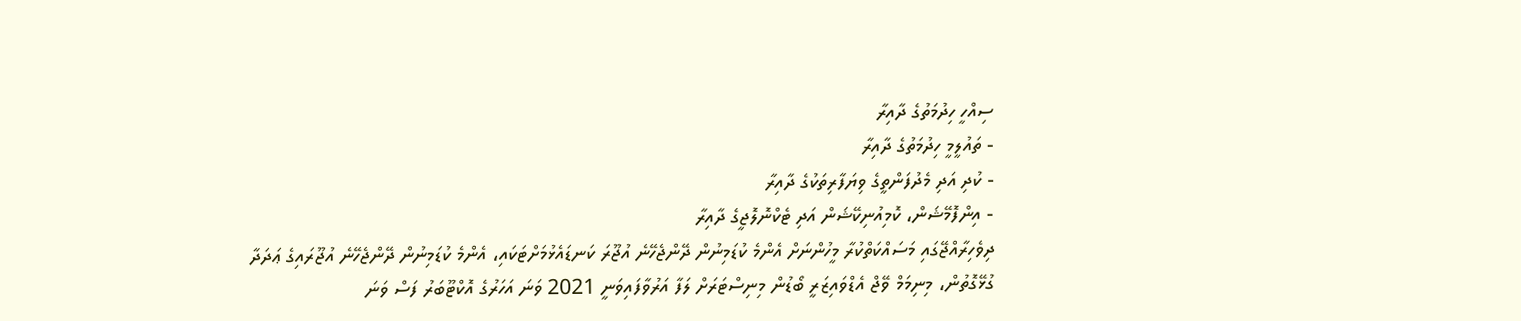ސިއްހީ ހިދުމަތުގެ ދާއިރާ
- ތައުލީމީ ހިދުމަތުގެ ދާއިރާ
- ކުދި އަދި މެދުފަންތީގެ ވިޔަފާރިތަކުގެ ދާއިރާ
- އިންފޮމޭޝަން، ކޮމިއުނިކޭޝަން އަދި ޓެކްނޮލޮޖީގެ ދާއިރާ
ދިވެހިރާއްޖޭގައި މަސައްކަތްކުރާ މީހުންނަށް އެންމެ ކުޑަމިނުން ދޭންޖެހޭނެ އުޖޫރަ ކަނޑައެޅުމަށްޓަކައި، އެންމެ ކުޑަމިނުން ދޭންޖެހޭނެ އުޖޫރައިގެ ޢަދަދާ
ގުޅޭގޮތުން، މިނިމަމް ވޭޖް އެޑްވައިޒަރީ ބޯޑުން މިނިސްޓަރަށް ލަފާ އަރުވާފައިވަނީ 2021 ވަނަ އަހަރުގެ އޮކްޓޫބަރު ފަސް ވަނަ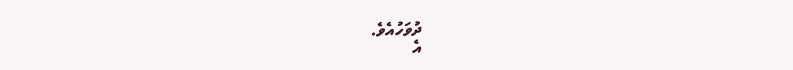ދުވަހުއެވެ.
އެ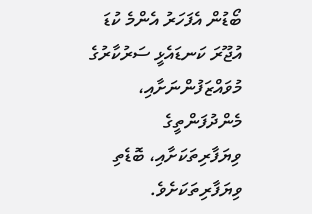ބޯޑުން އެފަހަރު އެންމެ ކުޑަ އުޖޫރަ ކަނޑައެޅީ ސަރުކާރުގެ މުވައްޒަފުންނަށާއި، މެންދުފަންތީގެ ވިޔަފާރިތަކަށާއި، ބޮޑެތި ވިޔަފާރިތަކަށެވެ.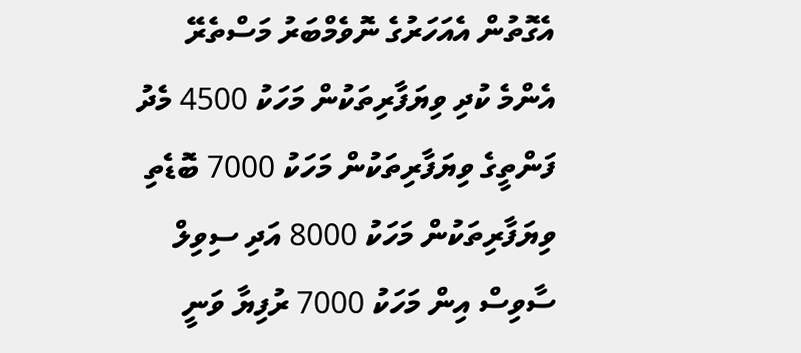އެގޮތުން އެއަހަރުގެ ނޮވެމްބަރު މަސްތެރޭ އެންމެ ކުދި ވިޔަފާރިތަކުން މަހަކު 4500 މެދު ފަންތީގެ ވިޔަފާރިތަކުން މަހަކު 7000 ބޮޑެތި ވިޔަފާރިތަކުން މަހަކު 8000 އަދި ސިވިލް ސާވިސް އިން މަހަކު 7000 ރުފިޔާ ވަނީ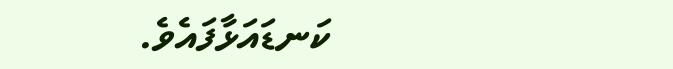ކަނޑައަޅާފައެވެ.